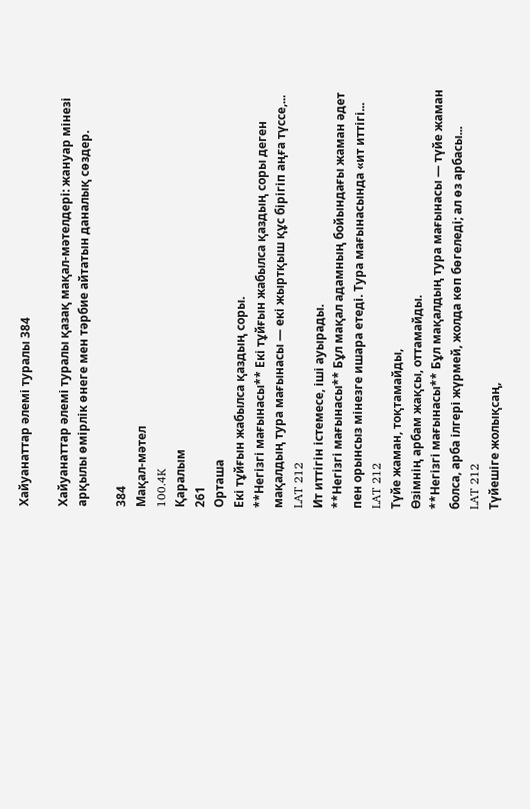Хайуанаттар әлемі туралы 384

Хайуанаттар әлемі туралы қазақ мақал-мәтелдері: жануар мінезі арқылы өмірлік өнеге мен тәрбие айтатын даналық сөздер.

384
Мақал-мәтел
100.4K
Қаралым
261
Орташа
Екі тұйғын жабылса қаздың соры.
**Негізгі мағынасы** Екі тұйғын жабылса қаздың соры деген мақалдың тура мағынасы — екі жыртқыш құс бірігіп аңға түссе,...
LAT 212
Ит иттігін істемесе, іші ауырады.
**Негізгі мағынасы** Бұл мақал адамның бойындағы жаман әдет пен орынсыз мінезге ишара етеді. Тура мағынасында «ит иттігі...
LAT 212
Түйе жаман, тоқтамайды,
Өзімнің арбам жақсы, оттамайды.
**Негізгі мағынасы** Бұл мақалдың тура мағынасы — түйе жаман болса, арба ілгері жүрмей, жолда көп бөгеледі; ал өз арбасы...
LAT 212
Түйешіге жолықсаң,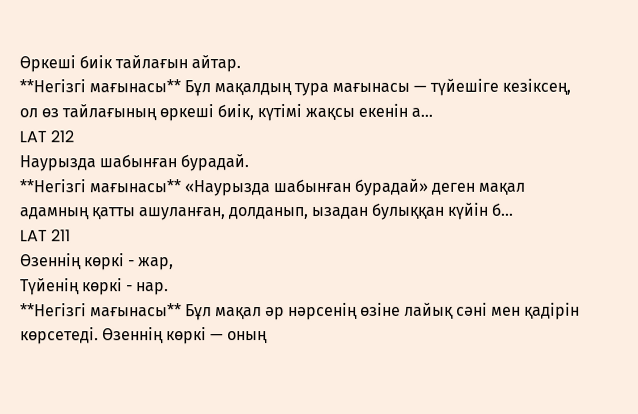Өркеші биік тайлағын айтар.
**Негізгі мағынасы** Бұл мақалдың тура мағынасы — түйешіге кезіксең, ол өз тайлағының өркеші биік, күтімі жақсы екенін а...
LAT 212
Наурызда шабынған бурадай.
**Негізгі мағынасы** «Наурызда шабынған бурадай» деген мақал адамның қатты ашуланған, долданып, ызадан булыққан күйін б...
LAT 211
Өзеннің көркі - жар,
Түйенің көркі - нар.
**Негізгі мағынасы** Бұл мақал әр нәрсенің өзіне лайық сәні мен қадірін көрсетеді. Өзеннің көркі — оның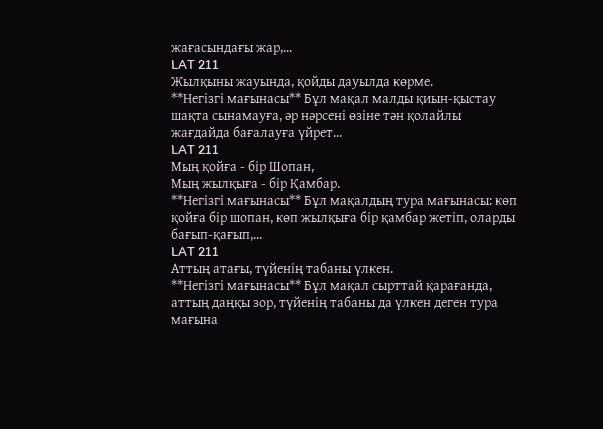жағасындағы жар,...
LAT 211
Жылқыны жауында, қойды дауылда көрме.
**Негізгі мағынасы** Бұл мақал малды қиын-қыстау шақта сынамауға, әр нәрсені өзіне тән қолайлы жағдайда бағалауға үйрет...
LAT 211
Мың қойға - бір Шопан,
Мың жылқыға - бір Қамбар.
**Негізгі мағынасы** Бұл мақалдың тура мағынасы: көп қойға бір шопан, көп жылқыға бір қамбар жетіп, оларды бағып-қағып,...
LAT 211
Аттың атағы, түйенің табаны үлкен.
**Негізгі мағынасы** Бұл мақал сырттай қарағанда, аттың даңқы зор, түйенің табаны да үлкен деген тура мағына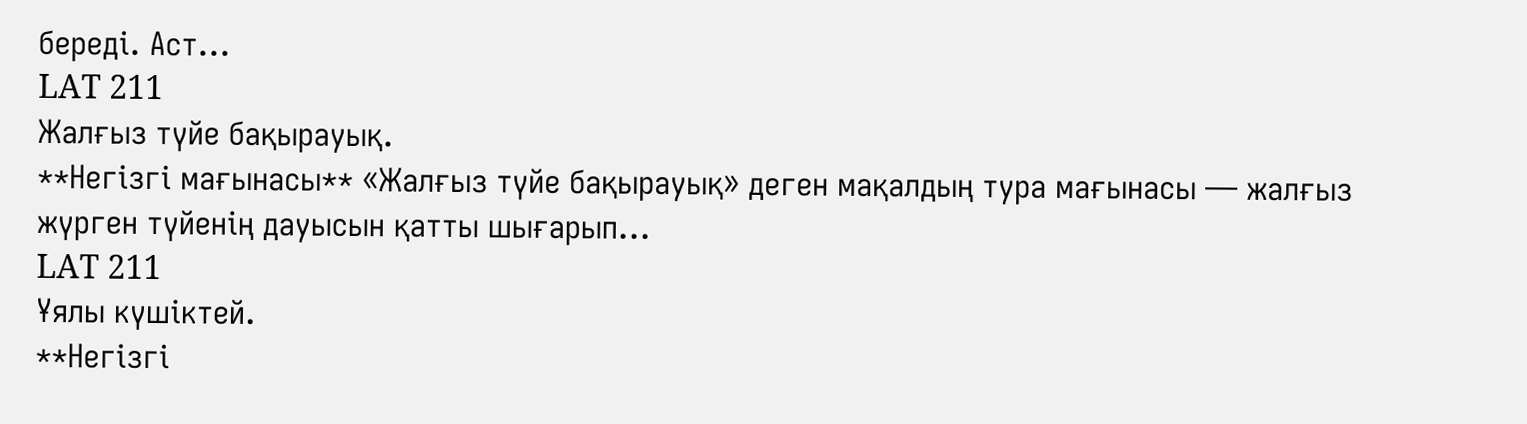береді. Аст...
LAT 211
Жалғыз түйе бақырауық.
**Негізгі мағынасы** «Жалғыз түйе бақырауық» деген мақалдың тура мағынасы — жалғыз жүрген түйенің дауысын қатты шығарып...
LAT 211
Ұялы күшіктей.
**Негізгі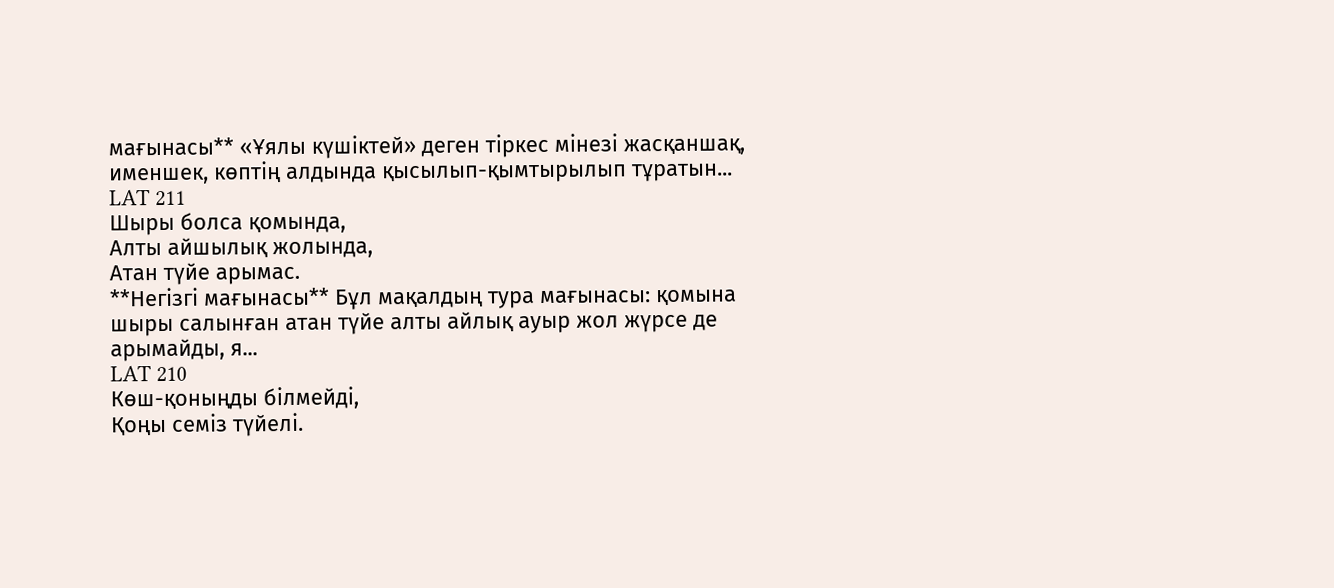мағынасы** «Ұялы күшіктей» деген тіркес мінезі жасқаншақ, именшек, көптің алдында қысылып-қымтырылып тұратын...
LAT 211
Шыры болса қомында,
Алты айшылық жолында,
Атан түйе арымас.
**Негізгі мағынасы** Бұл мақалдың тура мағынасы: қомына шыры салынған атан түйе алты айлық ауыр жол жүрсе де арымайды, я...
LAT 210
Көш-қоныңды білмейді,
Қоңы семіз түйелі.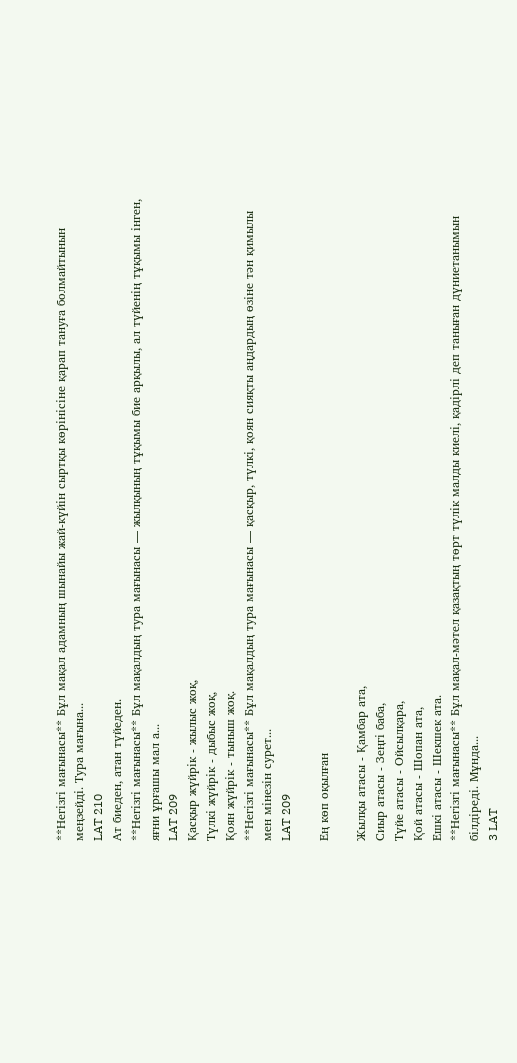**Негізгі мағынасы** Бұл мақал адамның шынайы жай-күйін сыртқы көрінісіне қарап тануға болмайтынын меңзейді. Тура мағына...
LAT 210
Ат биеден, атан түйеден.
**Негізгі мағынасы** Бұл мақалдың тура мағынасы — жылқының тұқымы бие арқылы, ал түйенің тұқымы інген, яғни ұрғашы мал а...
LAT 209
Қасқыр жүйрік - жылыс жоқ,
Түлкі жүйрік - дыбыс жоқ,
Қоян жүйрік - тыныш жоқ.
**Негізгі мағынасы** Бұл мақалдың тура мағынасы — қасқыр, түлкі, қоян сияқты аңдардың өзіне тән қимылы мен мінезін сурет...
LAT 209

Ең көп оқылған

Жылқы атасы - Қамбар ата,
Сиыр атасы - Зеңгі баба,
Түйе атасы - Ойсылқара,
Қой атасы - Шопан ата,
Ешкі атасы - Шекшек ата.
**Негізгі мағынасы** Бұл мақал-мәтел қазақтың төрт түлік малды киелі, қадірлі деп таныған дүниетанымын білдіреді. Мұнда...
3 LAT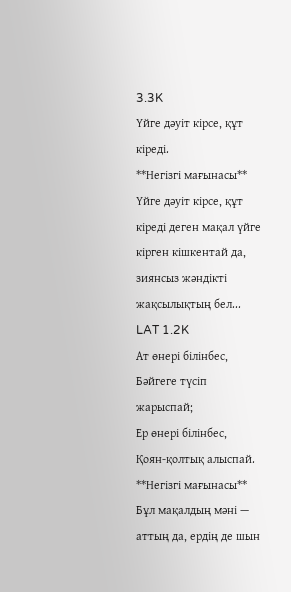3.3K
Үйге дәуіт кірсе, құт кіреді.
**Негізгі мағынасы** Үйге дәуіт кірсе, құт кіреді деген мақал үйге кірген кішкентай да, зиянсыз жәндікті жақсылықтың бел...
LAT 1.2K
Ат өнері білінбес,
Бәйгеге түсіп жарыспай;
Ер өнері білінбес,
Қоян-қолтық алыспай.
**Негізгі мағынасы** Бұл мақалдың мәні — аттың да, ердің де шын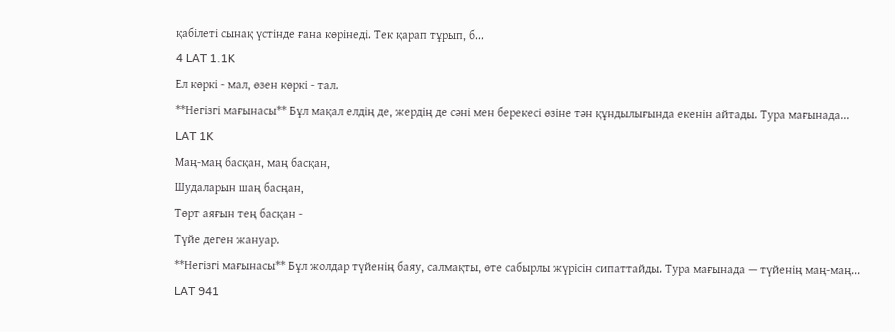қабілеті сынақ үстінде ғана көрінеді. Тек қарап тұрып, б...
4 LAT 1.1K
Ел көркі - мал, өзен көркі - тал.
**Негізгі мағынасы** Бұл мақал елдің де, жердің де сәні мен берекесі өзіне тән құндылығында екенін айтады. Тура мағынада...
LAT 1K
Маң-маң басқан, маң басқан,
Шудаларын шаң басңан,
Төрт аяғын тең басқан -
Түйе деген жануар.
**Негізгі мағынасы** Бұл жолдар түйенің баяу, салмақты, өте сабырлы жүрісін сипаттайды. Тура мағынада — түйенің маң-маң...
LAT 941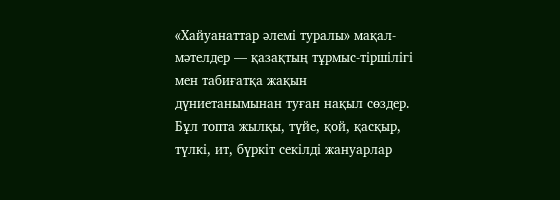«Хайуанаттар әлемі туралы» мақал-мәтелдер — қазақтың тұрмыс-тіршілігі мен табиғатқа жақын дүниетанымынан туған нақыл сөздер. Бұл топта жылқы, түйе, қой, қасқыр, түлкі, ит, бүркіт секілді жануарлар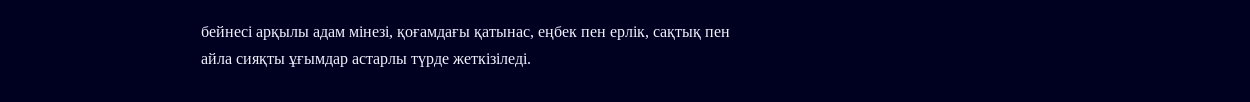бейнесі арқылы адам мінезі, қоғамдағы қатынас, еңбек пен ерлік, сақтық пен айла сияқты ұғымдар астарлы түрде жеткізіледі.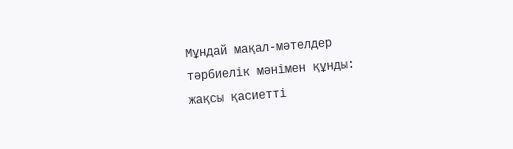Мұндай мақал-мәтелдер тәрбиелік мәнімен құнды: жақсы қасиетті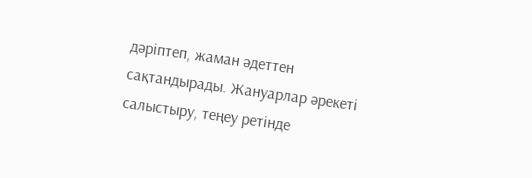дәріптеп, жаман әдеттен сақтандырады. Жануарлар әрекеті салыстыру, теңеу ретінде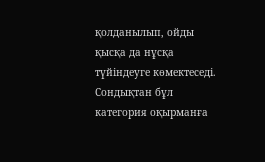қолданылып, ойды қысқа да нұсқа түйіндеуге көмектеседі. Сондықтан бұл категория оқырманға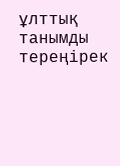ұлттық танымды тереңірек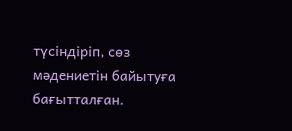түсіндіріп, сөз мәдениетін байытуға бағытталған.